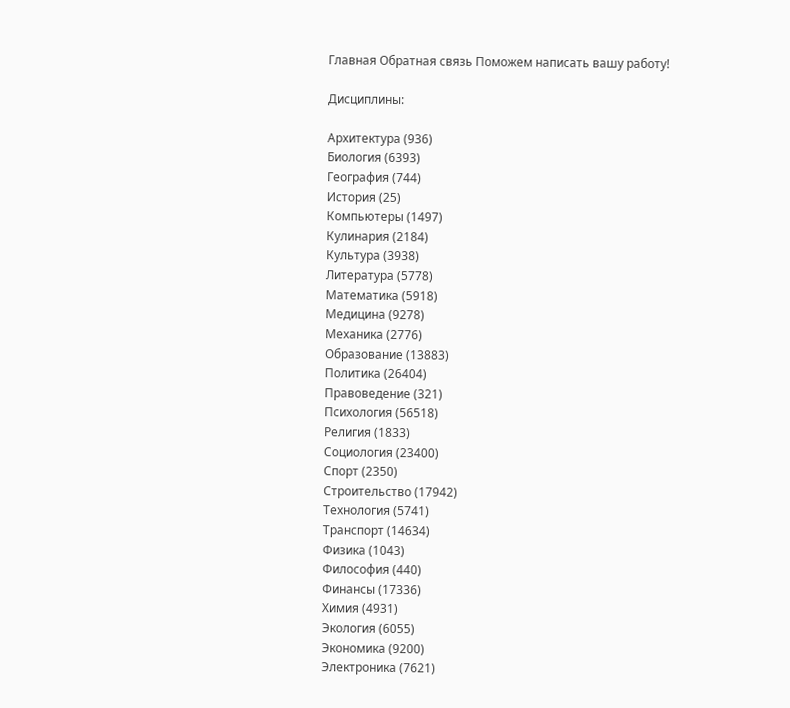Главная Обратная связь Поможем написать вашу работу!

Дисциплины:

Архитектура (936)
Биология (6393)
География (744)
История (25)
Компьютеры (1497)
Кулинария (2184)
Культура (3938)
Литература (5778)
Математика (5918)
Медицина (9278)
Механика (2776)
Образование (13883)
Политика (26404)
Правоведение (321)
Психология (56518)
Религия (1833)
Социология (23400)
Спорт (2350)
Строительство (17942)
Технология (5741)
Транспорт (14634)
Физика (1043)
Философия (440)
Финансы (17336)
Химия (4931)
Экология (6055)
Экономика (9200)
Электроника (7621)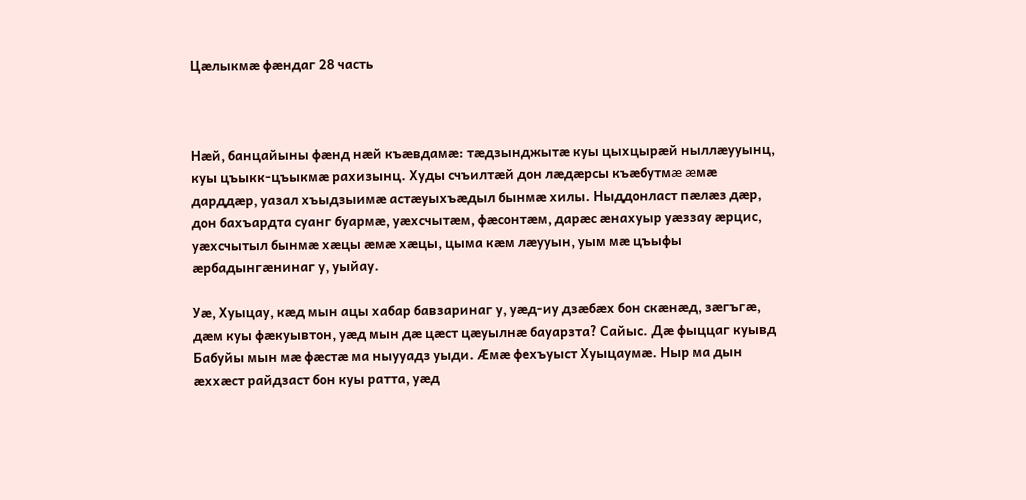Цæлыкмæ фæндаг 28 часть



Нæй, банцайыны фæнд нæй къæвдамæ: тæдзынджытæ куы цыхцырæй ныллæууынц, куы цъыкк-цъыкмæ рахизынц. Худы счъилтæй дон лæдæрсы къæбутмæ æмæ дарддæр, уазал хъыдзыимæ астæуыхъæдыл бынмæ хилы. Ныддонласт пæлæз дæр, дон бахъардта суанг буармæ, уæхсчытæм, фæсонтæм, дарæс æнахуыр уæззау æрцис, уæхсчытыл бынмæ хæцы æмæ хæцы, цыма кæм лæууын, уым мæ цъыфы æрбадынгæнинаг у, уыйау.

Уæ, Хуыцау, кæд мын ацы хабар бавзаринаг у, уæд-иу дзæбæх бон скæнæд, зæгъгæ, дæм куы фæкуывтон, уæд мын дæ цæст цæуылнæ бауарзта? Сайыс. Дæ фыццаг куывд Бабуйы мын мæ фæстæ ма ныууадз уыди. Æмæ фехъуыст Хуыцаумæ. Ныр ма дын æххæст райдзаст бон куы ратта, уæд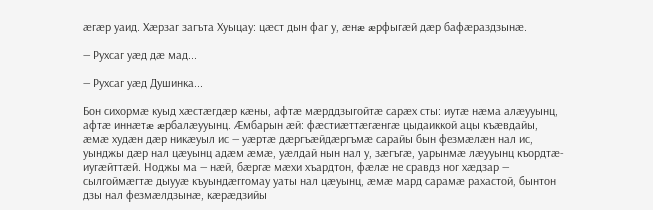æгæр уаид. Хæрзаг загъта Хуыцау: цæст дын фаг у, æнæ æрфыгæй дæр бафæраздзынæ.

— Рухсаг уæд дæ мад...

— Рухсаг уæд Душинка...

Бон сихормæ куыд хæстæгдæр кæны, афтæ мæрддзыгойтæ сарæх сты: иутæ нæма алæууынц, афтæ иннæтæ æрбалæууынц. Æмбарын æй: фæстиæттæгæнгæ цыдаиккой ацы къæвдайы, æмæ худæн дæр никæуыл ис — уæртæ дæргъæйдæргъмæ сарайы бын фезмæлæн нал ис, уынджы дæр нал цæуынц адæм æмæ, уæлдай нын нал у, зæгъгæ, уарынмæ лæууынц къордтæ-иугæйттæй. Ноджы ма — нæй, бæргæ мæхи хъардтон, фæлæ не сравдз ног хæдзар — сылгоймæгтæ дыууæ къуындæггомау уаты нал цæуынц, æмæ мард сарамæ рахастой, бынтон дзы нал фезмæлдзынæ, кæрæдзийы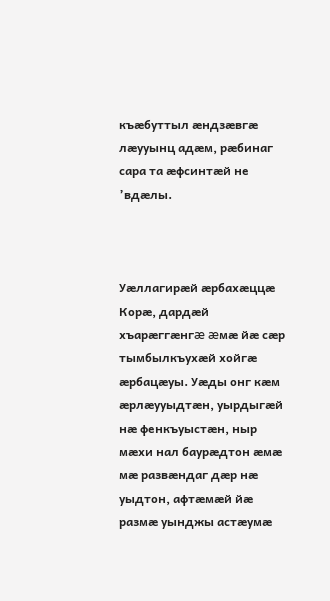къæбуттыл æндзæвгæ лæууынц адæм, рæбинаг сара та æфсинтæй не ’вдæлы.



Уæллагирæй æрбахæццæ Корæ, дардæй хъарæггæнгæ æмæ йæ сæр тымбылкъухæй хойгæ æрбацæуы. Уæды онг кæм æрлæууыдтæн, уырдыгæй нæ фенкъуыстæн, ныр мæхи нал баурæдтон æмæ мæ развæндаг дæр нæ уыдтон, афтæмæй йæ размæ уынджы астæумæ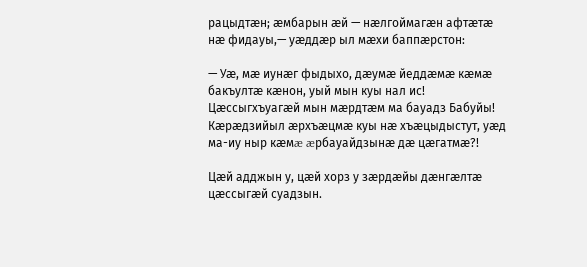рацыдтæн; æмбарын æй — нæлгоймагæн афтæтæ нæ фидауы,— уæддæр ыл мæхи баппæрстон:

— Уæ, мæ иунæг фыдыхо, дæумæ йеддæмæ кæмæ бакъултæ кæнон, уый мын куы нал ис! Цæссыгхъуагæй мын мæрдтæм ма бауадз Бабуйы! Кæрæдзийыл æрхъæцмæ куы нæ хъæцыдыстут, уæд ма-иу ныр кæмæ æрбауайдзынæ дæ цæгатмæ?!

Цæй адджын у, цæй хорз у зæрдæйы дæнгæлтæ цæссыгæй суадзын.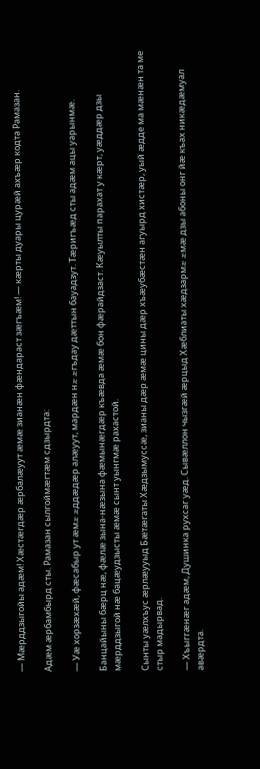— Мæрддзыгойы адæм! Хæстæгдæр æрбалæуут æмæ зианæн фæндараст зæгъæм! — кæрты дуары цурæй ахъæр кодта Рамазан.

Адæм æрбамбырд сты. Рамазан сылгоймæгтæм сдзырдта:

— Уæ хорзæхæй, фæсабыр ут æмæ æддæдæр алæуут, мардæн нæ æгъдау дæттын бауадзут. Тæригъæд сты адæм ацы уарынмæ.

Банцайыны бæрц нæ, фæлæ зына-нæзына фæмынæгдæр къæвда æмæ бон фæрайдзаст. Кæуылты парахат у кæрт, уæддæр дзы мæрддзыгой нæ бацæудзысты æмæ сынт уынгмæ рахастой.

Сынты уæлхъус æрлæууыд Бæтæгаты Хæдзымуссæ, зианы дæр æмæ цины дæр хъæубæстæн агуырд хистæр, уый æдде ма мæнæн та ме стыр мадырвад.

— Хъыггæнæг адæм, Душинка рухсаг уæд. Сывæллон чызгæй æрцыд Хæблиаты хæдзармæ æмæ дзы абоны онг йæ къах никæдæмуал авæрдта.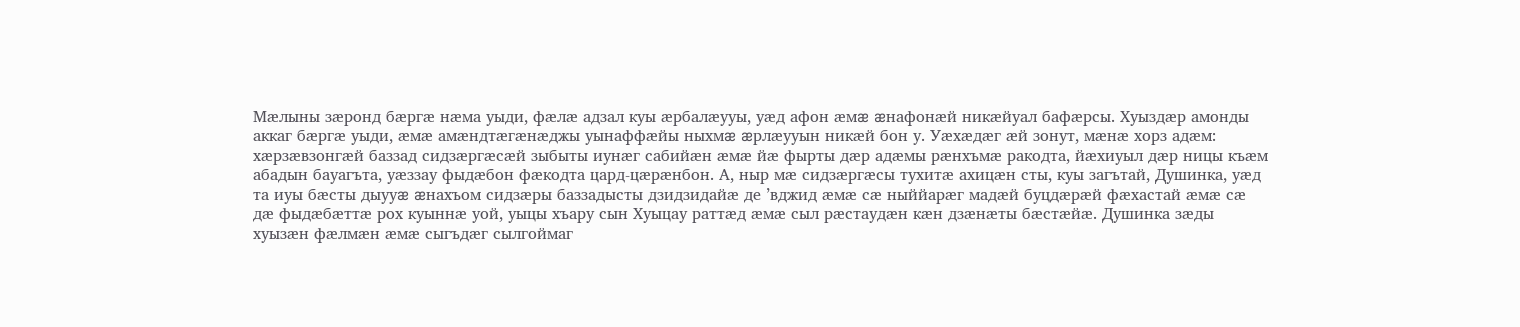Мæлыны зæронд бæргæ нæма уыди, фæлæ адзал куы æрбалæууы, уæд афон æмæ æнафонæй никæйуал бафæрсы. Хуыздæр амонды аккаг бæргæ уыди, æмæ амæндтæгæнæджы уынаффæйы ныхмæ æрлæууын никæй бон у. Уæхæдæг æй зонут, мæнæ хорз адæм: хæрзæвзонгæй баззад сидзæргæсæй зыбыты иунæг сабийæн æмæ йæ фырты дæр адæмы рæнхъмæ ракодта, йæхиуыл дæр ницы къæм абадын бауагъта, уæззау фыдæбон фæкодта цард-цæрæнбон. А, ныр мæ сидзæргæсы тухитæ ахицæн сты, куы загътай, Душинка, уæд та иуы бæсты дыууæ æнахъом сидзæры баззадысты дзидзидайæ де ’вджид æмæ сæ ныййарæг мадæй буцдæрæй фæхастай æмæ сæ дæ фыдæбæттæ рох куыннæ уой, уыцы хъару сын Хуыцау раттæд æмæ сыл рæстаудæн кæн дзæнæты бæстæйæ. Душинка зæды хуызæн фæлмæн æмæ сыгъдæг сылгоймаг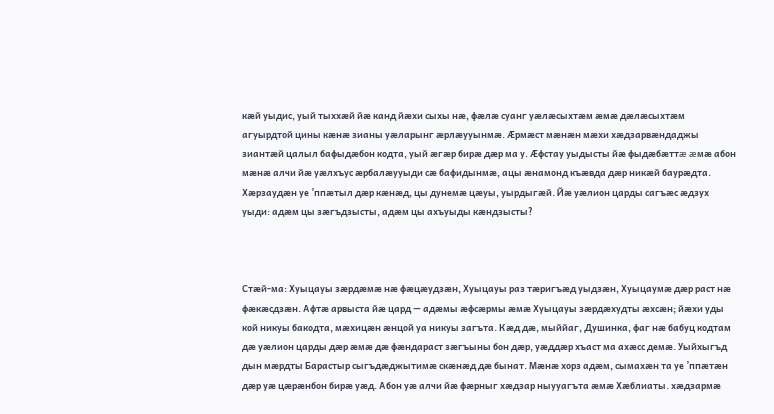кæй уыдис, уый тыххæй йæ канд йæхи сыхы нæ, фæлæ суанг уæлæсыхтæм æмæ дæлæсыхтæм агуырдтой цины кæнæ зианы уæларынг æрлæууынмæ. Æрмæст мæнæн мæхи хæдзарвæндаджы зиантæй цалыл бафыдæбон кодта, уый æгæр бирæ дæр ма у. Æфстау уыдысты йæ фыдæбæттæ æмæ абон мæнæ алчи йæ уæлхъус æрбалæууыди сæ бафидынмæ, ацы æнамонд къæвда дæр никæй баурæдта. Хæрзаудæн уе ’ппæтыл дæр кæнæд, цы дунемæ цæуы, уырдыгæй. Йæ уæлион царды сагъæс æдзух уыди: адæм цы зæгъдзысты, адæм цы ахъуыды кæндзысты?



Стæй-ма: Хуыцауы зæрдæмæ нæ фæцæудзæн, Хуыцауы раз тæригъæд уыдзæн, Хуыцаумæ дæр раст нæ фæкæсдзæн. Афтæ арвыста йæ цард — адæмы æфсæрмы æмæ Хуыцауы зæрдæхудты æхсæн; йæхи уды кой никуы бакодта, мæхицæн æнцой уа никуы загъта. Кæд дæ, мыййаг, Душинка, фаг нæ бабуц кодтам дæ уæлион царды дæр æмæ дæ фæндараст зæгъыны бон дæр, уæддæр хъаст ма ахæсс демæ. Уыйхыгъд дын мæрдты Барастыр сыгъдæджытимæ скæнæд дæ бынат. Мæнæ хорз адæм, сымахæн та уе ’ппæтæн дæр уæ цæрæнбон бирæ уæд. Абон уæ алчи йæ фæрныг хæдзар ныууагъта æмæ Хæблиаты. хæдзармæ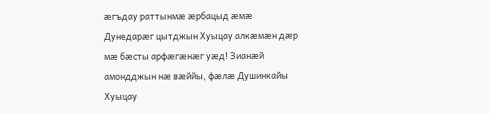æгъдау раттынмæ æрбацыд æмæ Дунедарæг цытджын Хуыцау алкæмæн дæр мæ бæсты арфæгæнæг уæд! Зианæй амондджын нæ вæййы, фæлæ Душинкайы Хуыцау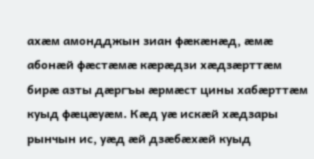ахæм амондджын зиан фæкæнæд, æмæ абонæй фæстæмæ кæрæдзи хæдзæрттæм бирæ азты дæргъы æрмæст цины хабæрттæм куыд фæцæуæм. Кæд уæ искæй хæдзары рынчын ис, уæд æй дзæбæхæй куыд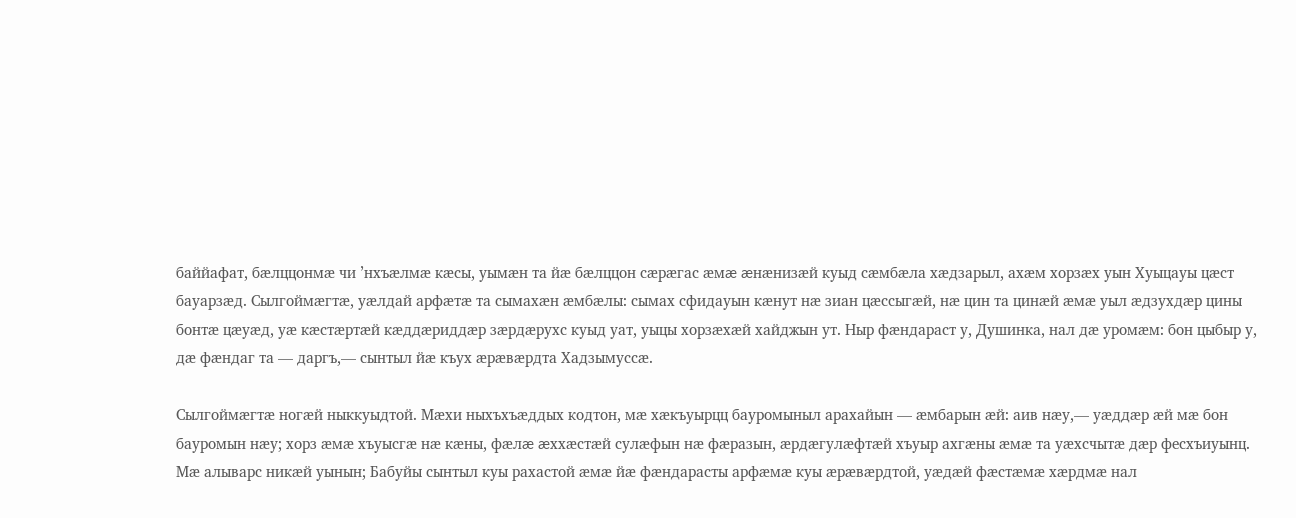баййафат, бæлццонмæ чи ’нхъæлмæ кæсы, уымæн та йæ бæлццон сæрæгас æмæ æнæнизæй куыд сæмбæла хæдзарыл, ахæм хорзæх уын Хуыцауы цæст бауарзæд. Сылгоймæгтæ, уæлдай арфæтæ та сымахæн æмбæлы: сымах сфидауын кæнут нæ зиан цæссыгæй, нæ цин та цинæй æмæ уыл æдзухдæр цины бонтæ цæуæд, уæ кæстæртæй кæддæриддæр зæрдæрухс куыд уат, уыцы хорзæхæй хайджын ут. Ныр фæндараст у, Душинка, нал дæ уромæм: бон цыбыр у, дæ фæндаг та — даргъ,— сынтыл йæ къух æрæвæрдта Хадзымуссæ.

Сылгоймæгтæ ногæй ныккуыдтой. Мæхи ныхъхъæддых кодтон, мæ хæкъуырцц бауромыныл арахайын — æмбарын æй: аив нæу,— уæддæр æй мæ бон бауромын нæу; хорз æмæ хъуысгæ нæ кæны, фæлæ æххæстæй сулæфын нæ фæразын, æрдæгулæфтæй хъуыр ахгæны æмæ та уæхсчытæ дæр фесхъиуынц. Мæ алыварс никæй уынын; Бабуйы сынтыл куы рахастой æмæ йæ фæндарасты арфæмæ куы æрæвæрдтой, уæдæй фæстæмæ хæрдмæ нал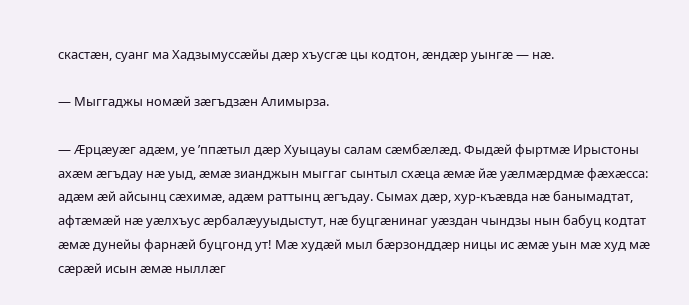скастæн, суанг ма Хадзымуссæйы дæр хъусгæ цы кодтон, æндæр уынгæ — нæ.

— Мыггаджы номæй зæгъдзæн Алимырза.

— Æрцæуæг адæм, уе ’ппæтыл дæр Хуыцауы салам сæмбæлæд. Фыдæй фыртмæ Ирыстоны ахæм æгъдау нæ уыд, æмæ зианджын мыггаг сынтыл схæца æмæ йæ уæлмæрдмæ фæхæсса: адæм æй айсынц сæхимæ, адæм раттынц æгъдау. Сымах дæр, хур-къæвда нæ банымадтат, афтæмæй нæ уæлхъус æрбалæууыдыстут, нæ буцгæнинаг уæздан чындзы нын бабуц кодтат æмæ дунейы фарнæй буцгонд ут! Мæ худæй мыл бæрзонддæр ницы ис æмæ уын мæ худ мæ сæрæй исын æмæ ныллæг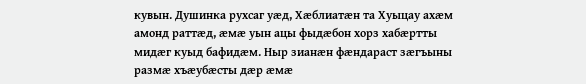кувын. Душинка рухсаг уæд, Хæблиатæн та Хуыцау ахæм амонд раттæд, æмæ уын ацы фыдæбон хорз хабæртты мидæг куыд бафидæм. Ныр зианæн фæндараст зæгъыны размæ хъæубæсты дæр æмæ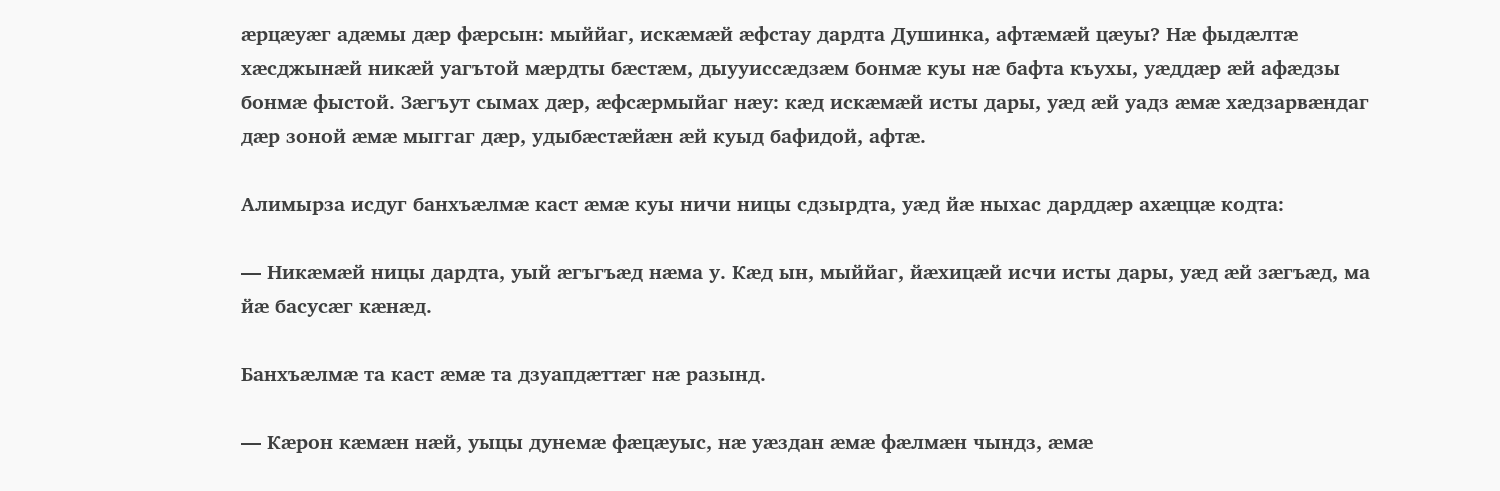æрцæуæг адæмы дæр фæрсын: мыййаг, искæмæй æфстау дардта Душинка, афтæмæй цæуы? Нæ фыдæлтæ хæсджынæй никæй уагътой мæрдты бæстæм, дыууиссæдзæм бонмæ куы нæ бафта къухы, уæддæр æй афæдзы бонмæ фыстой. Зæгъут сымах дæр, æфсæрмыйаг нæу: кæд искæмæй исты дары, уæд æй уадз æмæ хæдзарвæндаг дæр зоной æмæ мыггаг дæр, удыбæстæйæн æй куыд бафидой, афтæ.

Алимырза исдуг банхъæлмæ каст æмæ куы ничи ницы сдзырдта, уæд йæ ныхас дарддæр ахæццæ кодта:

— Никæмæй ницы дардта, уый æгъгъæд нæма у. Кæд ын, мыййаг, йæхицæй исчи исты дары, уæд æй зæгъæд, ма йæ басусæг кæнæд.

Банхъæлмæ та каст æмæ та дзуапдæттæг нæ разынд.

— Кæрон кæмæн нæй, уыцы дунемæ фæцæуыс, нæ уæздан æмæ фæлмæн чындз, æмæ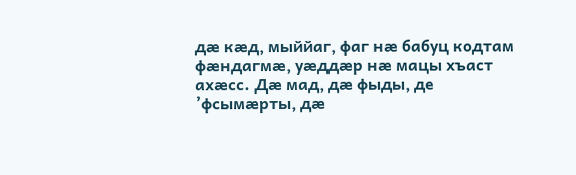дæ кæд, мыййаг, фаг нæ бабуц кодтам фæндагмæ, уæддæр нæ мацы хъаст ахæсс. Дæ мад, дæ фыды, де ’фсымæрты, дæ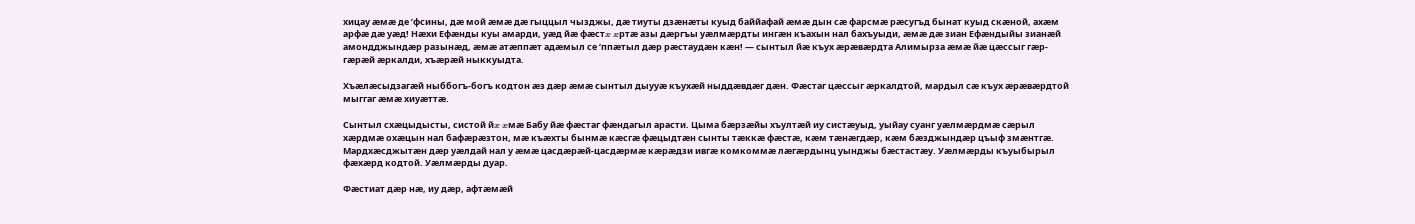хицау æмæ де ’фсины, дæ мой æмæ дæ гыццыл чызджы, дæ тиуты дзæнæты куыд баййафай æмæ дын сæ фарсмæ рæсугъд бынат куыд скæной, ахæм арфæ дæ уæд! Нæхи Ефæнды куы амарди, уæд йæ фæстæ æртæ азы дæргъы уæлмæрдты ингæн къахын нал бахъуыди, æмæ дæ зиан Ефæндыйы зианæй амондджындæр разынæд, æмæ атæппæт адæмыл се ’ппæтыл дæр рæстаудæн кæн! — сынтыл йæ къух æрæвæрдта Алимырза æмæ йæ цæссыг гæр-гæрæй æркалди, хъæрæй ныккуыдта.

Хъæлæсыдзагæй ныббогъ-богъ кодтон æз дæр æмæ сынтыл дыууæ къухæй ныддæвдæг дæн. Фæстаг цæссыг æркалдтой, мардыл сæ къух æрæвæрдтой мыггаг æмæ хиуæттæ.

Сынтыл схæцыдысты, систой йæ æмæ Бабу йæ фæстаг фæндагыл арасти. Цыма бæрзæйы хъултæй иу систæуыд, уыйау суанг уæлмæрдмæ сæрыл хæрдмæ охæцын нал бафæрæзтон, мæ къæхты бынмæ кæсгæ фæцыдтæн сынты тæккæ фæстæ, кæм тæнæгдæр, кæм бæзджындæр цъыф змæнтгæ. Мардхæсджытæн дæр уæлдай нал у æмæ цасдæрæй-цасдæрмæ кæрæдзи ивгæ комкоммæ лæгæрдынц уынджы бæстастæу. Уæлмæрды къуыбырыл фæхæрд кодтой. Уæлмæрды дуар.

Фæстиат дæр нæ, иу дæр, афтæмæй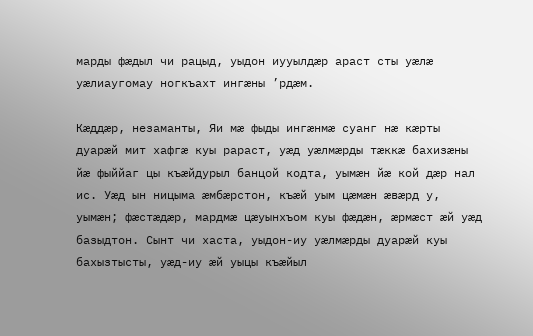марды фæдыл чи рацыд, уыдон иууылдæр араст сты уæлæ уæлиаугомау ногкъахт ингæны ’рдæм.

Кæддæр, незаманты, Яи мæ фыды ингæнмæ суанг нæ кæрты дуарæй мит хафгæ куы рараст, уæд уæлмæрды тæккæ бахизæны йæ фыййаг цы къæйдурыл банцой кодта, уымæн йæ кой дæр нал ис. Уæд ын ницыма æмбæрстон, къæй уым цæмæн æвæрд у, уымæн; фæстæдæр, мардмæ цæуынхъом куы фæдæн, æрмæст æй уæд базыдтон. Сынт чи хаста, уыдон-иу уæлмæрды дуарæй куы бахызтысты, уæд-иу æй уыцы къæйыл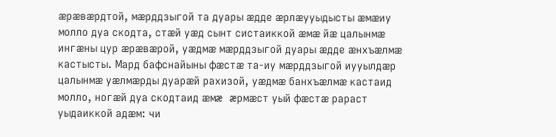æрæвæрдтой, мæрддзыгой та дуары æдде æрлæууыдысты æмæиу молло дуа скодта, стæй уæд сынт систаиккой æмæ йæ цалынмæ ингæны цур æрæвæрой, уæдмæ мæрддзыгой дуары æдде æнхъæлмæ кастысты. Мард бафснайыны фæстæ та-иу мæрддзыгой иууылдæр цалынмæ уæлмæрды дуарæй рахизой, уæдмæ банхъæлмæ кастаид молло, ногæй дуа скодтаид æмæ æрмæст уый фæстæ рараст уыдаиккой адæм: чи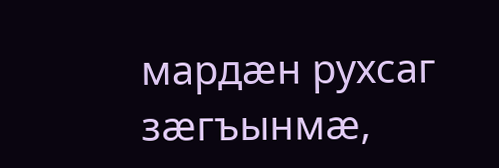мардæн рухсаг зæгъынмæ,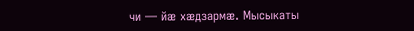чи — йæ хæдзармæ. Мысыкаты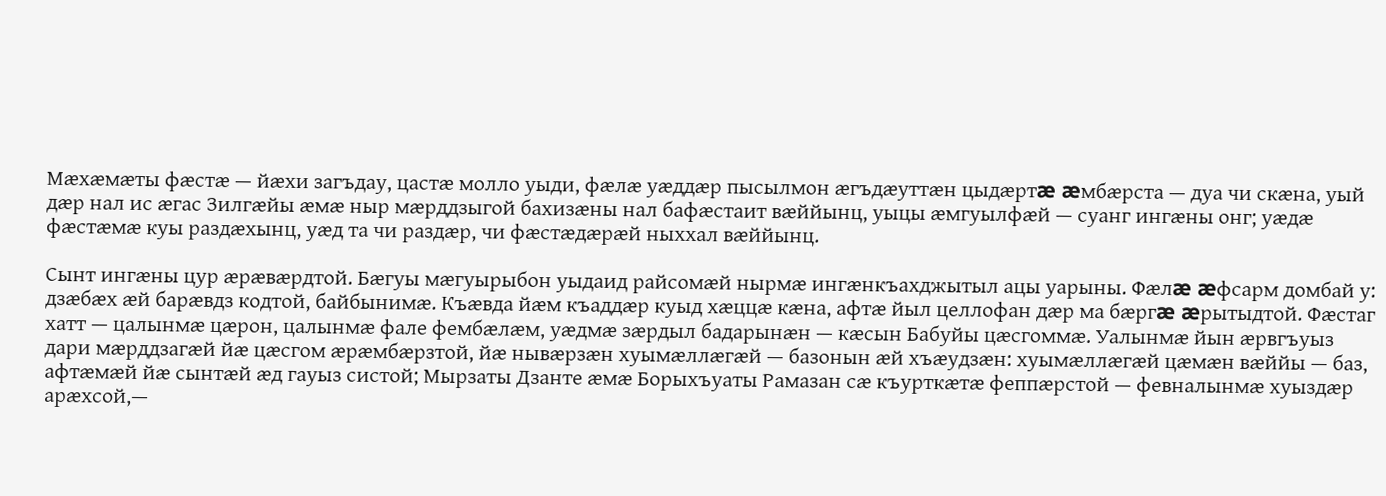Мæхæмæты фæстæ — йæхи загъдау, цастæ молло уыди, фæлæ уæддæр пысылмон æгъдæуттæн цыдæртæ æмбæрста — дуа чи скæна, уый дæр нал ис æгас Зилгæйы æмæ ныр мæрддзыгой бахизæны нал бафæстаит вæййынц, уыцы æмгуылфæй — суанг ингæны онг; уæдæ фæстæмæ куы раздæхынц, уæд та чи раздæр, чи фæстæдæрæй ныххал вæййынц.

Сынт ингæны цур æрæвæрдтой. Бæгуы мæгуырыбон уыдаид райсомæй нырмæ ингæнкъахджытыл ацы уарыны. Фæлæ æфсарм домбай у: дзæбæх æй барæвдз кодтой, байбынимæ. Къæвда йæм къаддæр куыд хæццæ кæна, афтæ йыл целлофан дæр ма бæргæ æрытыдтой. Фæстаг хатт — цалынмæ цæрон, цалынмæ фале фембæлæм, уæдмæ зæрдыл бадарынæн — кæсын Бабуйы цæсгоммæ. Уалынмæ йын æрвгъуыз дари мæрддзагæй йæ цæсгом æрæмбæрзтой, йæ нывæрзæн хуымæллæгæй — базонын æй хъæудзæн: хуымæллæгæй цæмæн вæййы — баз, афтæмæй йæ сынтæй æд гауыз систой; Мырзаты Дзанте æмæ Борыхъуаты Рамазан сæ къурткæтæ феппæрстой — февналынмæ хуыздæр арæхсой,—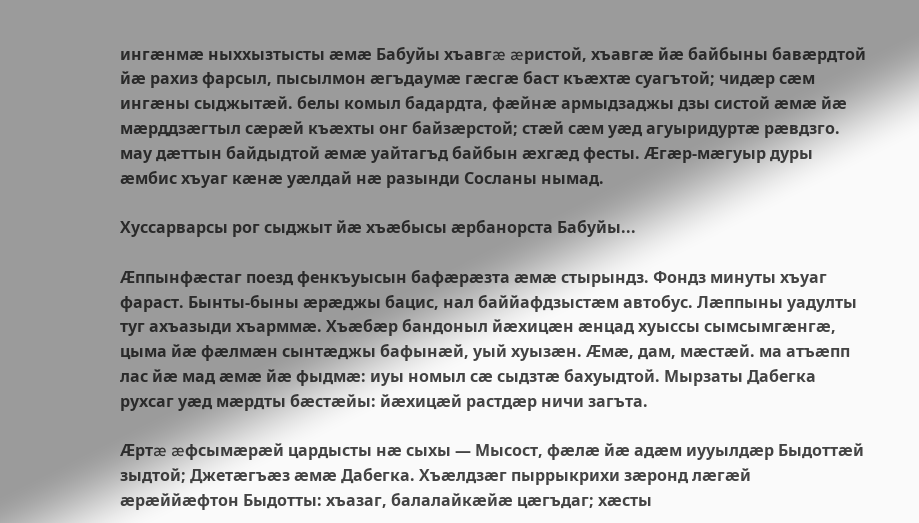ингæнмæ ныххызтысты æмæ Бабуйы хъавгæ æристой, хъавгæ йæ байбыны бавæрдтой йæ рахиз фарсыл, пысылмон æгъдаумæ гæсгæ баст къæхтæ суагътой; чидæр сæм ингæны сыджытæй. белы комыл бадардта, фæйнæ армыдзаджы дзы систой æмæ йæ мæрддзæгтыл сæрæй къæхты онг байзæрстой; стæй сæм уæд агуыридуртæ рæвдзго. мау дæттын байдыдтой æмæ уайтагъд байбын æхгæд фесты. Æгæр-мæгуыр дуры æмбис хъуаг кæнæ уæлдай нæ разынди Сосланы нымад.

Хуссарварсы рог сыджыт йæ хъæбысы æрбанорста Бабуйы...

Æппынфæстаг поезд фенкъуысын бафæрæзта æмæ стырындз. Фондз минуты хъуаг фараст. Бынты-быны æрæджы бацис, нал баййафдзыстæм автобус. Лæппыны уадулты туг ахъазыди хъарммæ. Хъæбæр бандоныл йæхицæн æнцад хуыссы сымсымгæнгæ, цыма йæ фæлмæн сынтæджы бафынæй, уый хуызæн. Æмæ, дам, мæстæй. ма атъæпп лас йæ мад æмæ йæ фыдмæ: иуы номыл сæ сыдзтæ бахуыдтой. Мырзаты Дабегка рухсаг уæд мæрдты бæстæйы: йæхицæй растдæр ничи загъта.

Æртæ æфсымæрæй цардысты нæ сыхы — Мысост, фæлæ йæ адæм иууылдæр Быдоттæй зыдтой; Джетæгъæз æмæ Дабегка. Хъæлдзæг пыррыкрихи зæронд лæгæй æрæййæфтон Быдотты: хъазаг, балалайкæйæ цæгъдаг; хæсты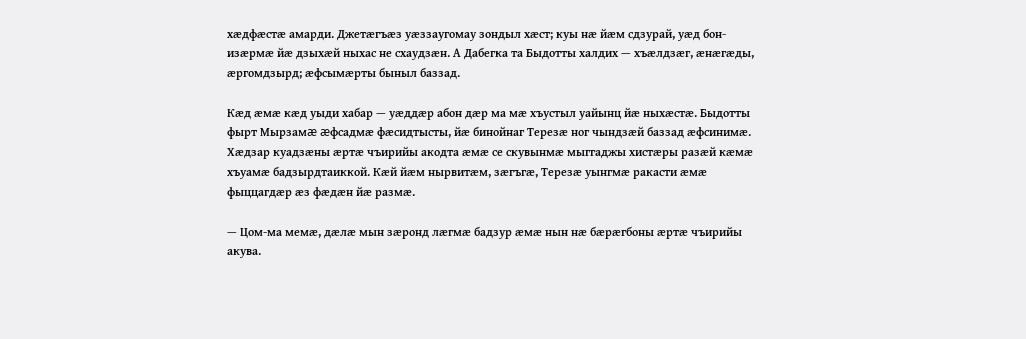хæдфæстæ амарди. Джетæгъæз уæззаугомау зондыл хæст; куы нæ йæм сдзурай, уæд бон-изæрмæ йæ дзыхæй ныхас не схаудзæн. А Дабегка та Быдотты халдих — хъæлдзæг, æнæгæды, æргомдзырд; æфсымæрты быныл баззад.

Кæд æмæ кæд уыди хабар — уæддæр абон дæр ма мæ хъустыл уайынц йæ ныхæстæ. Быдотты фырт Мырзамæ æфсадмæ фæсидтысты, йæ бинойнаг Терезæ ног чындзæй баззад æфсинимæ. Хæдзар куадзæны æртæ чъирийы акодта æмæ се скувынмæ мыггаджы хистæры разæй кæмæ хъуамæ бадзырдтаиккой. Кæй йæм нырвитæм, зæгъгæ, Терезæ уынгмæ ракасти æмæ фыццагдæр æз фæдæн йæ размæ.

— Цом-ма мемæ, дæлæ мын зæронд лæгмæ бадзур æмæ нын нæ бæрæгбоны æртæ чъирийы акува.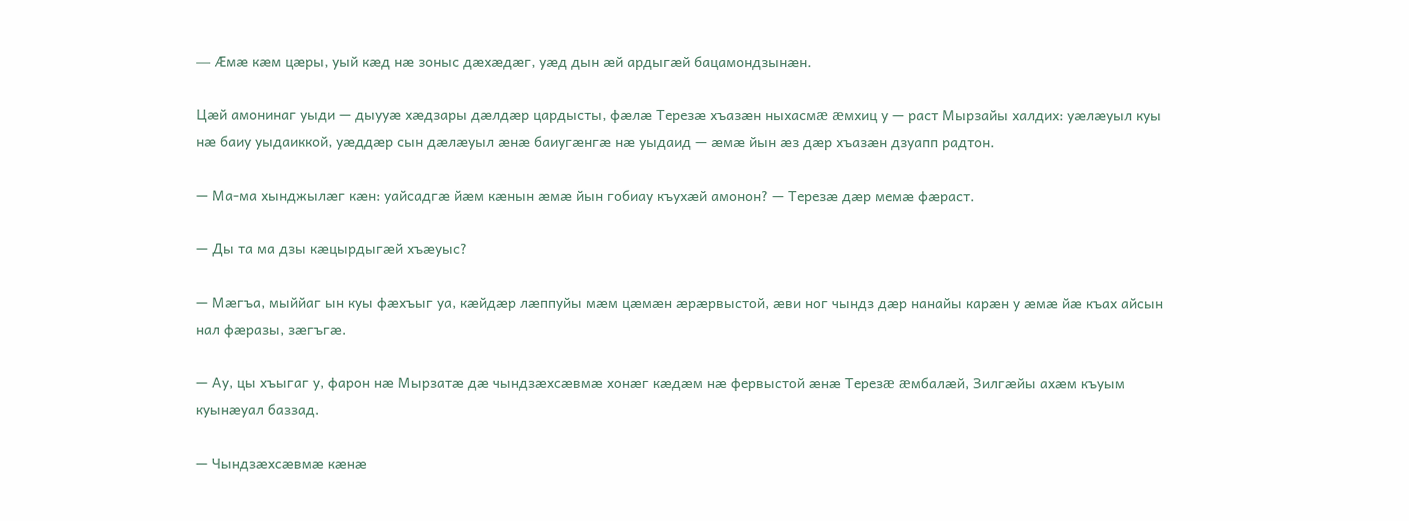— Æмæ кæм цæры, уый кæд нæ зоныс дæхæдæг, уæд дын æй ардыгæй бацамондзынæн.

Цæй амонинаг уыди — дыууæ хæдзары дæлдæр цардысты, фæлæ Терезæ хъазæн ныхасмæ æмхиц у — раст Мырзайы халдих: уæлæуыл куы нæ баиу уыдаиккой, уæддæр сын дæлæуыл æнæ баиугæнгæ нæ уыдаид — æмæ йын æз дæр хъазæн дзуапп радтон.

— Ма-ма хынджылæг кæн: уайсадгæ йæм кæнын æмæ йын гобиау къухæй амонон? — Терезæ дæр мемæ фæраст.

— Ды та ма дзы кæцырдыгæй хъæуыс?

— Мæгъа, мыййаг ын куы фæхъыг уа, кæйдæр лæппуйы мæм цæмæн æрæрвыстой, æви ног чындз дæр нанайы карæн у æмæ йæ къах айсын нал фæразы, зæгъгæ.

— Ау, цы хъыгаг у, фарон нæ Мырзатæ дæ чындзæхсæвмæ хонæг кæдæм нæ фервыстой æнæ Терезæ æмбалæй, Зилгæйы ахæм къуым куынæуал баззад.

— Чындзæхсæвмæ кæнæ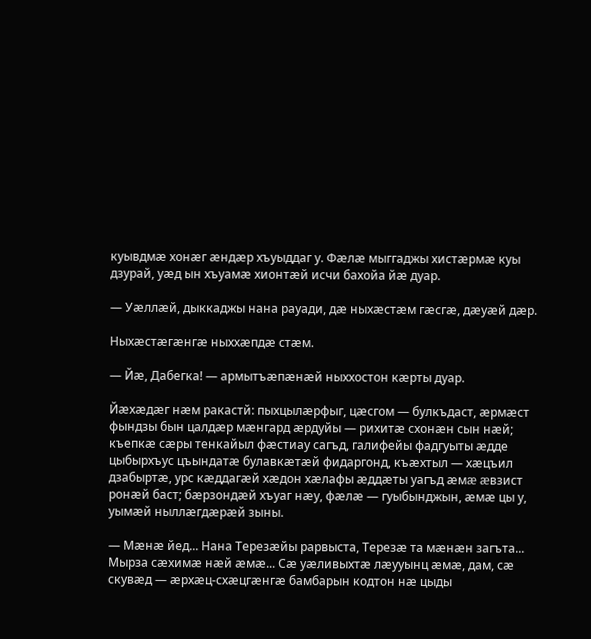куывдмæ хонæг æндæр хъуыддаг у. Фæлæ мыггаджы хистæрмæ куы дзурай, уæд ын хъуамæ хионтæй исчи бахойа йæ дуар.

— Уæллæй, дыккаджы нана рауади, дæ ныхæстæм гæсгæ, дæуæй дæр.

Ныхæстæгæнгæ ныххæпдæ стæм.

— Йæ, Дабегка! — армытъæпæнæй ныххостон кæрты дуар.

Йæхæдæг нæм ракастй: пыхцылæрфыг, цæсгом — булкъдаст, æрмæст фындзы бын цалдæр мæнгард æрдуйы — рихитæ схонæн сын нæй; къепкæ сæры тенкайыл фæстиау сагъд, галифейы фадгуыты æдде цыбырхъус цъындатæ булавкæтæй фидаргонд, къæхтыл — хæцъил дзабыртæ, урс кæддагæй хæдон хæлафы æддæты уагъд æмæ æвзист ронæй баст; бæрзондæй хъуаг нæу, фæлæ — гуыбынджын, æмæ цы у, уымæй ныллæгдæрæй зыны.

— Мæнæ йед... Нана Терезæйы рарвыста, Терезæ та мæнæн загъта... Мырза сæхимæ нæй æмæ... Сæ уæливыхтæ лæууынц æмæ, дам, сæ скувæд — æрхæц-схæцгæнгæ бамбарын кодтон нæ цыды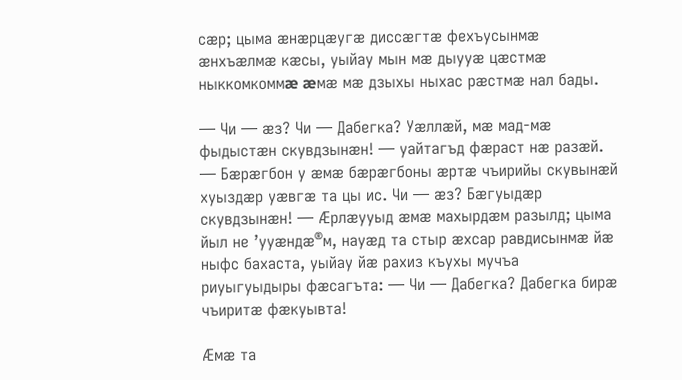сæр; цыма æнæрцæугæ диссæгтæ фехъусынмæ æнхъæлмæ кæсы, уыйау мын мæ дыууæ цæстмæ ныккомкоммæ æмæ мæ дзыхы ныхас рæстмæ нал бады.

— Чи — æз? Чи — Дабегка? Уæллæй, мæ мад-мæ фыдыстæн скувдзынæн! — уайтагъд фæраст нæ разæй. — Бæрæгбон у æмæ бæрæгбоны æртæ чъирийы скувынæй хуыздæр уæвгæ та цы ис. Чи — æз? Бæгуыдæр скувдзынæн! — Æрлæууыд æмæ махырдæм разылд; цыма йыл не ’ууæндæ®м, науæд та стыр æхсар равдисынмæ йæ ныфс бахаста, уыйау йæ рахиз къухы мучъа риуыгуыдыры фæсагъта: — Чи — Дабегка? Дабегка бирæ чъиритæ фæкуывта!

Æмæ та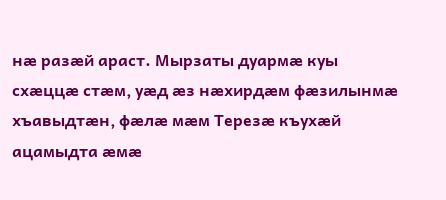нæ разæй араст. Мырзаты дуармæ куы схæццæ стæм, уæд æз нæхирдæм фæзилынмæ хъавыдтæн, фæлæ мæм Терезæ къухæй ацамыдта æмæ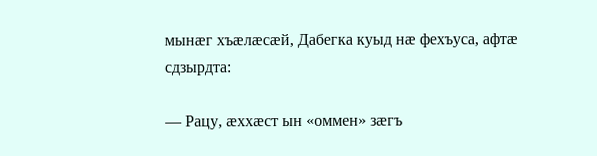мынæг хъæлæсæй, Дабегка куыд нæ фехъуса, афтæ сдзырдта:

— Рацу, æххæст ын «оммен» зæгъ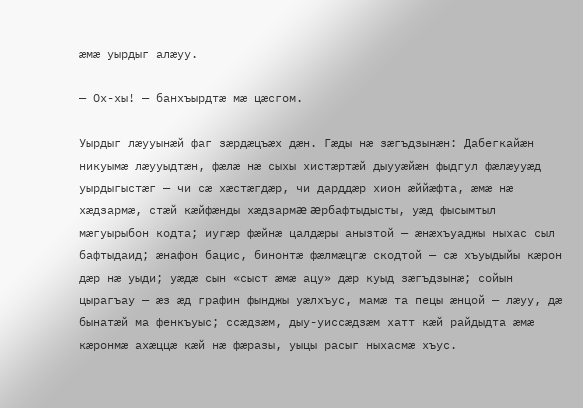æмæ уырдыг алæуу.

— Ох-хы! — банхъырдтæ мæ цæсгом.

Уырдыг лæууынæй фаг зæрдæцъæх дæн. Гæды нæ зæгъдзынæн: Дабегкайæн никуымæ лæууыдтæн, фæлæ нæ сыхы хистæртæй дыууæйæн фыдгул фæлæууæд уырдыгыстæг — чи сæ хæстæгдæр, чи дарддæр хион æййæфта, æмæ нæ хæдзармæ, стæй кæйфæнды хæдзармæ æрбафтыдысты, уæд фысымтыл мæгуырыбон кодта; иугæр фæйнæ цалдæры анызтой — æнæхъуаджы ныхас сыл бафтыдаид; æнафон бацис, бинонтæ фæлмæцгæ скодтой — сæ хъуыдыйы кæрон дæр нæ уыди; уæдæ сын «сыст æмæ ацу» дæр куыд зæгъдзынæ; сойын цырагъау — æз æд графин фынджы уæлхъус, мамæ та пецы æнцой — лæуу, дæ бынатæй ма фенкъуыс; ссæдзæм, дыу-уиссæдзæм хатт кæй райдыдта æмæ кæронмæ ахæццæ кæй нæ фæразы, уыцы расыг ныхасмæ хъус.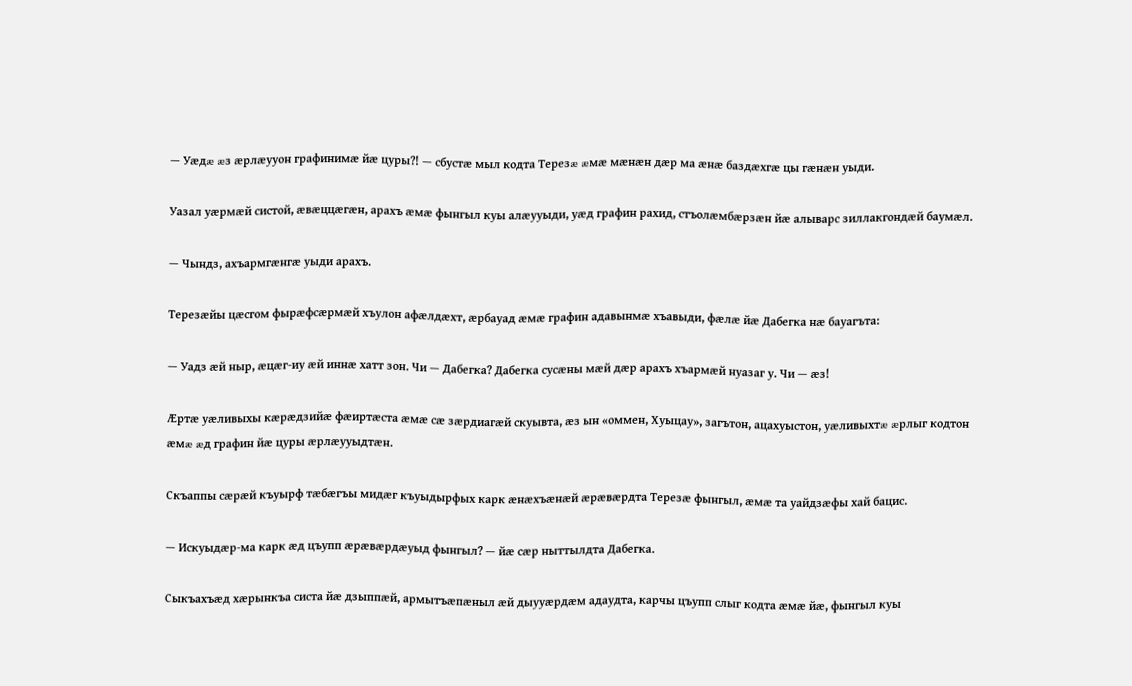— Уæдæ æз æрлæууон графинимæ йæ цуры?! — сбустæ мыл кодта Терезæ æмæ мæнæн дæр ма æнæ баздæхгæ цы гæнæн уыди.

Уазал уæрмæй систой, æвæццæгæн, арахъ æмæ фынгыл куы алæууыди, уæд графин рахид, стъолæмбæрзæн йæ алыварс зиллакгондæй баумæл.

— Чындз, ахъармгæнгæ уыди арахъ.

Терезæйы цæсгом фырæфсæрмæй хъулон афæлдæхт, æрбауад æмæ графин адавынмæ хъавыди, фæлæ йæ Дабегка нæ бауагъта:

— Уадз æй ныр, æцæг-иу æй иннæ хатт зон. Чи — Дабегка? Дабегка сусæны мæй дæр арахъ хъармæй нуазаг у. Чи — æз!

Æртæ уæливыхы кæрæдзийæ фæиртæста æмæ сæ зæрдиагæй скуывта, æз ын «оммен, Хуыцау», загътон, ацахуыстон, уæливыхтæ æрлыг кодтон æмæ æд графин йæ цуры æрлæууыдтæн.

Скъаппы сæрæй къуырф тæбæгъы мидæг къуыдырфых карк æнæхъæнæй æрæвæрдта Терезæ фынгыл, æмæ та уайдзæфы хай бацис.

— Искуыдæр-ма карк æд цъупп æрæвæрдæуыд фынгыл? — йæ сæр ныттылдта Дабегка.

Сыкъахъæд хæрынкъа систа йæ дзыппæй, армытъæпæныл æй дыууæрдæм адаудта, карчы цъупп слыг кодта æмæ йæ, фынгыл куы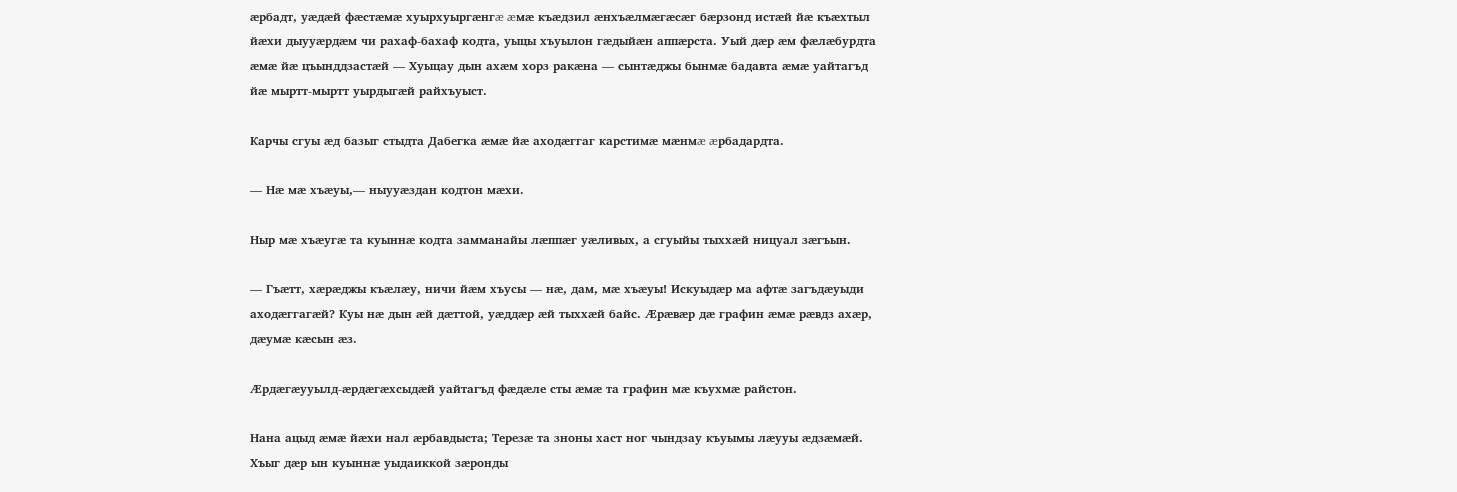æрбадт, уæдæй фæстæмæ хуырхуыргæнгæ æмæ къæдзил æнхъæлмæгæсæг бæрзонд истæй йæ къæхтыл йæхи дыууæрдæм чи рахаф-бахаф кодта, уыцы хъуылон гæдыйæн аппæрста. Уый дæр æм фæлæбурдта æмæ йæ цъынддзастæй — Хуыцау дын ахæм хорз ракæна — сынтæджы бынмæ бадавта æмæ уайтагъд йæ мыртт-мыртт уырдыгæй райхъуыст.

Карчы сгуы æд базыг стыдта Дабегка æмæ йæ аходæггаг карстимæ мæнмæ æрбадардта.

— Нæ мæ хъæуы,— ныууæздан кодтон мæхи.

Ныр мæ хъæугæ та куыннæ кодта замманайы лæппæг уæливых, а сгуыйы тыххæй ницуал зæгъын.

— Гъæтт, хæрæджы къæлæу, ничи йæм хъусы — нæ, дам, мæ хъæуы! Искуыдæр ма афтæ загъдæуыди аходæггагæй? Куы нæ дын æй дæттой, уæддæр æй тыххæй байс. Æрæвæр дæ графин æмæ рæвдз ахæр, дæумæ кæсын æз.

Æрдæгæууылд-æрдæгæхсыдæй уайтагъд фæдæле сты æмæ та графин мæ къухмæ райстон.

Нана ацыд æмæ йæхи нал æрбавдыста; Терезæ та зноны хаст ног чындзау къуымы лæууы æдзæмæй. Хъыг дæр ын куыннæ уыдаиккой зæронды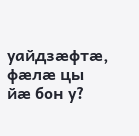уайдзæфтæ, фæлæ цы йæ бон у?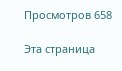Просмотров 658

Эта страница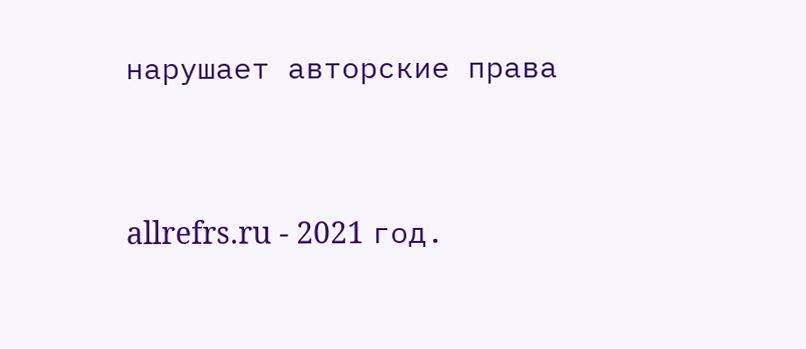нарушает авторские права




allrefrs.ru - 2021 год.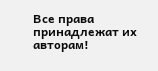Все права принадлежат их авторам!